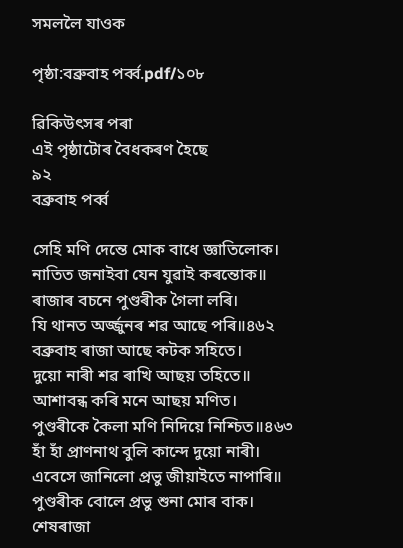সমললৈ যাওক

পৃষ্ঠা:বব্ৰুবাহ পৰ্ব্ব.pdf/১০৮

ৱিকিউৎসৰ পৰা
এই পৃষ্ঠাটোৰ বৈধকৰণ হৈছে
৯২
বব্ৰুবাহ পৰ্ব্ব

সেহি মণি দেন্তে মোক বাধে জ্ঞাতিলোক।
নাতিত জনাইবা যেন যুৱাই কৰন্তোক॥
ৰাজাৰ বচনে পুণ্ডৰীক গৈলা লৰি।
যি থানত অৰ্জ্জুনৰ শৱ আছে পৰি॥৪৬২
বব্ৰুবাহ ৰাজা আছে কটক সহিতে।
দুয়ো নাৰী শৱ ৰাখি আছয় তহিতে॥
আশাবন্ধ কৰি মনে আছয় মণিত।
পুণ্ডৰীকে কৈলা মণি নিদিয়ে নিশ্চিত॥৪৬৩
হাঁ হাঁ প্ৰাণনাথ বুলি কান্দে দুয়ো নাৰী।
এবেসে জানিলো প্ৰভু জীয়াইতে নাপাৰি॥
পুণ্ডৰীক বোলে প্ৰভু শুনা মোৰ বাক।
শেষৰাজা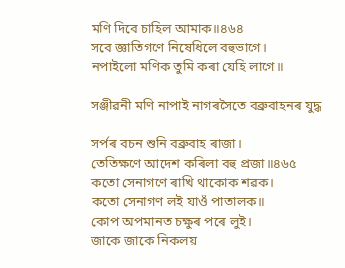মণি দিবে চাহিল আমাক॥৪৬৪
সবে জ্ঞাতিগণে নিষেধিলে বহুভাগে।
নপাইলো মণিক তুমি কৰা যেহি লাগে॥

সঞ্জীৱনী মণি নাপাই নাগৰসৈতে বব্ৰুবাহনৰ যুদ্ধ

সৰ্পৰ বচন শুনি বব্ৰুবাহ ৰাজা।
তেতিক্ষণে আদেশ কৰিলা বহু প্ৰজা॥৪৬৫
কতো সেনাগণে ৰাখি থাকোক শৱক।
কতো সেনাগণ লই যাওঁ পাতালক॥
কোপ অপমানত চক্ষুৰ পৰে লুই।
জাকে জাকে নিকলয়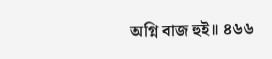অগ্নি বাজ হুই॥ ৪৬৬